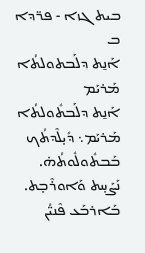ܒܝܬ ܓܙܐ - ܦܪ̈ܕܐ ܒ
ܐܰܢ̱ܬ ܕܠܰܒܬܘܠܬܳܐ ܡܰܪܝܰܡ
ܐܰܢ̱ܬ ܕܠܰܒܬܽܘܠܬܳܐ ܡܰܪܝܰܡ܆ ܕܺܝ̣ܠܶܕܬܳܟ ܒܰܒܬܽܘܠܽܘܬܳܗ̇. ܢܰܨܰܚ̣ܬ ܘܰܐܘܪܶܒ̣ܬ. ܒܰܐܪܒܰܥ ܦܶܢܝ̈ܳܢ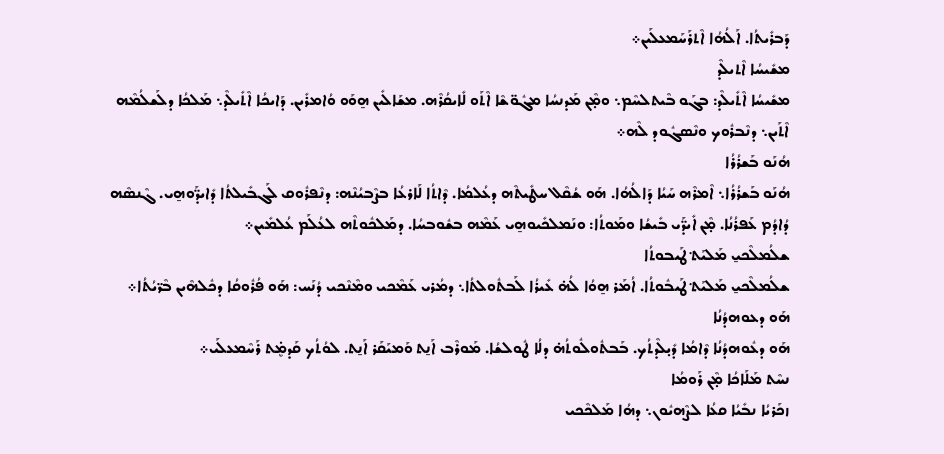ܕܰܒܪܺܝܬܳܐ. ܐܰ‌ܠܳܗܳܐ ܐܶܬܪܰܚܰܡܥܠܰܝܢ܀
ܡܫܺܝܚܳܐ ܐܶܬܝܠܶܕ
ܡܫܺܝܚܳܐ ܐܶܬܺܝܠܶܕ: ܒܓܰܘ ܒܶܝܬܠܚܶܡ܆ ܘܡ̣ܶܢ ܡܰܕܢܚܳܐ ܡܓܽܘ̈ܫܶܐ ܐܶܬܰܘ ܠܺܐܝܩܳܪܶܗ. ܡܫܰܐܠܺܝܢ ܗ̱ܘܰܘ ܘܳܐܡܪܺܝܢ. ܕܰܐܝܟܳܐ ܐܶܬܺܝܠܶܕ܆ ܡܰܠܟܳܐ ܕܠܰܫܠܳܡܶܗ ܐܶܬܰܝܢ܆ ܕܢܶܒܪܽܘܟ ܘܢܶܣܓܽܘܕ ܠܶܗ܀
ܗܳܢܰܘ ܒܰܫܪܳܪܳܐ
ܗܳܢܰܘ ܒܰܫܪܳܪܳܐ܆ ܐܶܡܪܶܗ ܚܰܝܳܐ ܕܰܐ‌ܠܳܗܳܐ. ܗܰܘ ܫܳܩܶܠ ܚܛܺܝܬܶܗ ܕܥܳܠܡܳܐ. ܕܶܐܬܳܐ ܠܰܐܪܥܳܐ ܒܨܶܒܝܳܢܶܗ: ܕܢܶܦܪܽܘܩ ܠܰܓܒܺܝܠܬܳܐ ܕܺܐܝܕ̈ܰܘܗ̱ܝ. ܓܶܢܣܶܗ ܕܳܐܕܳܡ ܥܰܦܪܳܢܳܐ. ܡ̣ܶܢ ܐܺܝܕ̈ܰܝ ܒܺܝܫܳܐ ܘܡܰܘܬܳܐ: ܘܢܰܡܠܟܺܝܘܗ̱ܝ ܥܰܡܶܗ ܒܫܽܘܒܚܳܐ. ܕܡܰܠܟܽܘܬܶܗ ܠܥܳܠܰܡ ܥܳܠܡܺܝܢ܀
ܫܠܳܡܠܶܟܝ̱ ܡܰܠܝܰܬ݀ ܛܰܝܒܘܬܳܐ
ܫܠܳܡܠܶܟܝ̱ ܡܰܠܝܰܬ݀ ܛܰܝܒܽܘܬܳܐ. ܐܳܡܰܪ ܗ̱ܘܳܐ ܠܳܗ̇ ܥܺܝܪܳܐ ܠܰܒܬܽܘܠܬܳܐ܆ ܕܡܳܪܝ ܥܰܡܶܟܝ ܘܡܶܢܶܟܝ ܕܳܢܰܚ: ܗܰܘ ܦܳܪܽܘܩܳܐ ܕܟܽܠܗܶܝܢ ܒܶܪ̈ܝܳܬܳܐ܀
ܗܰܘ ܕܥܘܗܕܳܢܳܐ
ܗܰܘ ܕܥܽܘܗܕܳܢܳܐ ܕܶܐܡܳܐ ܕܺܝ̣ܠܶܕܬܳܟ. ܒܰܒܬܽܘܠܽܘܬܳܗ̇ ܕܠܳܐ ܛܽܘܠܫܳܐ. ܡܰܘܪܶܒ ܐܰܢ̱ܬ ܘܰܡܝܰܩܰܪ ܐܰܢ̱ܬ. ܠܘܳܬܳܟ ܩܰܕܡܷ̇ܬ ܪܰܚܶܡܥܠܰܝ܀
ܢܚܶܬ ܡܰܠܰܐܟܳܐ ܡ̣ܶܢ ܪܰܘܡܳܐ
ܙܟܰܪܝܳܐ ܢܒܺܝܳܐ ܩܥܳܐ ܠܨܶܗܝܽܘܢ܆ ܕܗܳܐ ܡܰܠܟܶܟܝ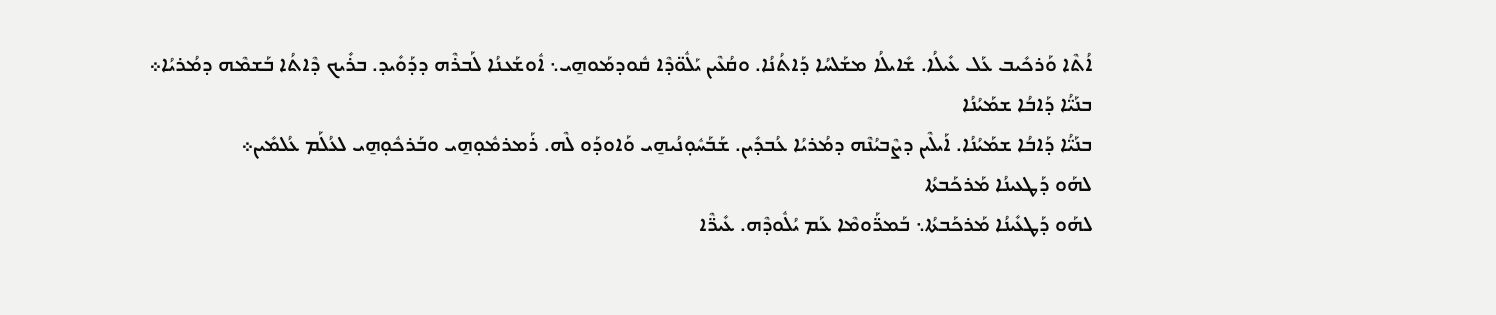ܐܳܬܶܐ ܘܰܪܟܺܝܒ ܥܰܠ ܥܺܝܠܳܐ. ܫܺܐܝܠܳܐ ܡܫܰܠܚܳܐ ܕܰܐܬܳܢܳܐ. ܘܩܳܥܶܝܢ ܝܰܠܽܘ̈ܕܶܐ ܩܽܘܕܡܰܘܗ̱ܝ܆ ܐܽܘܫܰܥܢܳܐ ܠܰܒܪܶܗ ܕܕܰܘܺܝܕ. ܒܪܺܝܟ ܕܶܐܬܳܐ ܒܰܫܡܶܗ ܕܡܳܪܝܳܐ܀
ܒܢܰܝ̈ܳܐ ܕܰܐܒܳܐ ܫܡܰܝܳܢܳܐ
ܒܢܰܝ̈ܳܐ ܕܰܐܒܳܐ ܫܡܰܝܳܢܳܐ. ܐܰܝܠܶܝܢ ܕܨܶܒܝܳܢܶܗ ܕܡܳܪܝܳܐ ܥܳܒܕܺܝܢ. ܫܰܒܰܚܽܘ̣ܢܳܝܗ̱ܝ ܘܰܐܘܕܰܘ ܠܶܗ. ܪܰܡܪܡܽܘ̣ܗ̱ܝ ܘܒܰܪܟܽܘ̣ܗ̱ܝ ܠܥܳܠܰܡ ܥܳܠܡܺܝܢ܀
ܠܗܰܘ ܕܰܛܥܝܢܳܐ ܡܰܪܟܰܒܬܳܐ
ܠܗܰܘ ܕܰܛܥܺܝܢܳܐ ܡܰܪܟܰܒܬܳܐ܆ ܒܰܡܪ̈ܰܘܡܶܐ ܥܰܡ ܝܳܠܽܘܕܶܗ. ܥܺܝܪ̈ܶܐ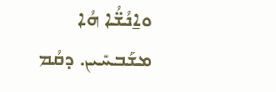ܘܐ̱ܢܳܫ̈ܳܐ ܗܳܐ ܡܫܰܒܚܺܝܢ. ܕܩܳܡ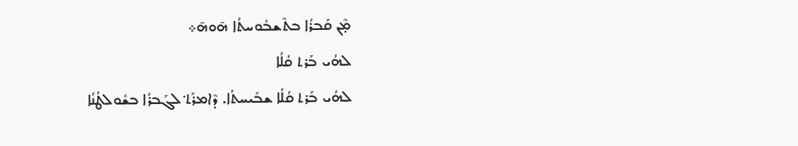ܡ̣ܶܢ ܩܰܒܪܳܐ ܒܬܶܫܒܽܘܚܬܳܐ ܗ̄ܘܗ̄܀
ܠܗܳܝ ܒܰܪܬ ܩܳܠܳܐ
ܠܗܳܝ ܒܰܪܬ ܩܳܠܳܐ ܫܒܺܝܚܬܳܐ. ܕܶܐܡܪܰܬ݀ ܠܓܰܒܪܳܐ ܒܫܽܘܠܛܳܢܳܐ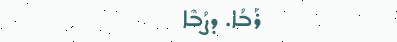ܪܰܒܳܐ. ܕܨܳܒܶܐ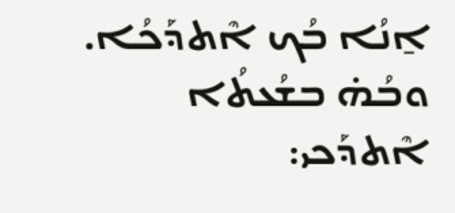ܐ̱ܢܳܐ ܒܳܟ ܐܶܬܕܰܟܳܐ. ܘܒܳܗ̇ ܒܫܳܥܬܳܐ ܐܶܬܕܰܟܝ: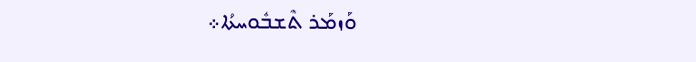ܘܰܙܡܰܪ ܬܶܫܒܽܘܚܬܳܐ܀